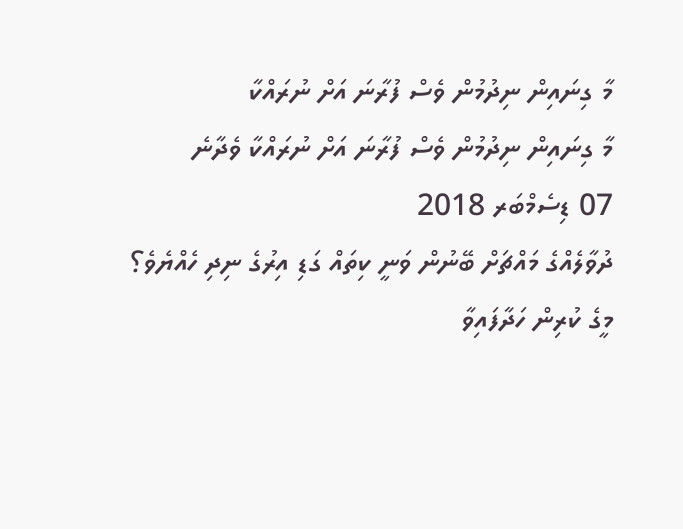މާ ގިނައިން ނިދުމުން ވެސް ފުރާނަ އަށް ނުރައްކާ
މާ ގިނައިން ނިދުމުން ވެސް ފުރާނަ އަށް ނުރައްކާ ވެދާނެ
07 ޑިސެމްބަރ 2018
ދުވާލެއްގެ މައްޗަށް ބޭނުން ވަނީ ކިތައް ގަޑި އިރުގެ ނިދި ހެއްޔެވެ؟ މީގެ ކުރިން ހަދާފައިވާ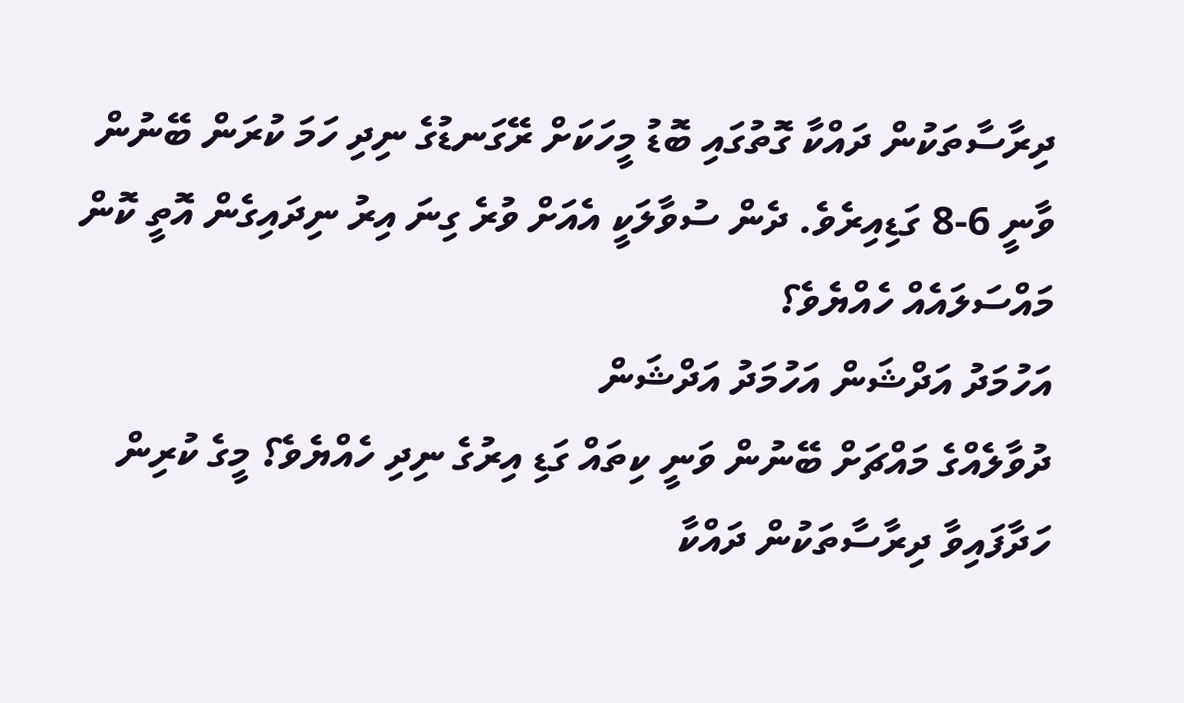ދިރާސާތަކުން ދައްކާ ގޮތުގައި ބޮޑު މީހަކަށް ރޭގަނޑުގެ ނިދި ހަމަ ކުރަން ބޭނުން ވާނީ 6-8 ގަޑިއިރެވެ. ދެން ސުވާލަކީ އެއަށް ވުރެ ގިނަ އިރު ނިދައިގެން އޮތީ ކޮން މައްސަލައެއް ހެއްޔެވެ؟
އަހުމަދު އަދްޝަން އަހުމަދު އަދްޝަން
ދުވާލެއްގެ މައްޗަށް ބޭނުން ވަނީ ކިތައް ގަޑި އިރުގެ ނިދި ހެއްޔެވެ؟ މީގެ ކުރިން ހަދާފައިވާ ދިރާސާތަކުން ދައްކާ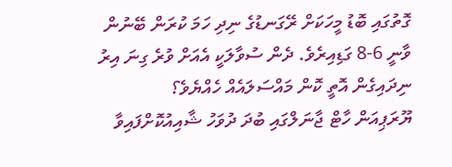ގޮތުގައި ބޮޑު މީހަކަށް ރޭގަނޑުގެ ނިދި ހަމަ ކުރަން ބޭނުން ވާނީ 6-8 ގަޑިއިރެވެ. ދެން ސުވާލަކީ އެއަށް ވުރެ ގިނަ އިރު ނިދައިގެން އޮތީ ކޮން މައްސަލައެއް ހެއްޔެވެ؟
ޔޫރަޕިއަން ހާޓް ޖާނަލްގައި ބުދަ ދުވަހު ޝާއިއުކޮށްފައިވާ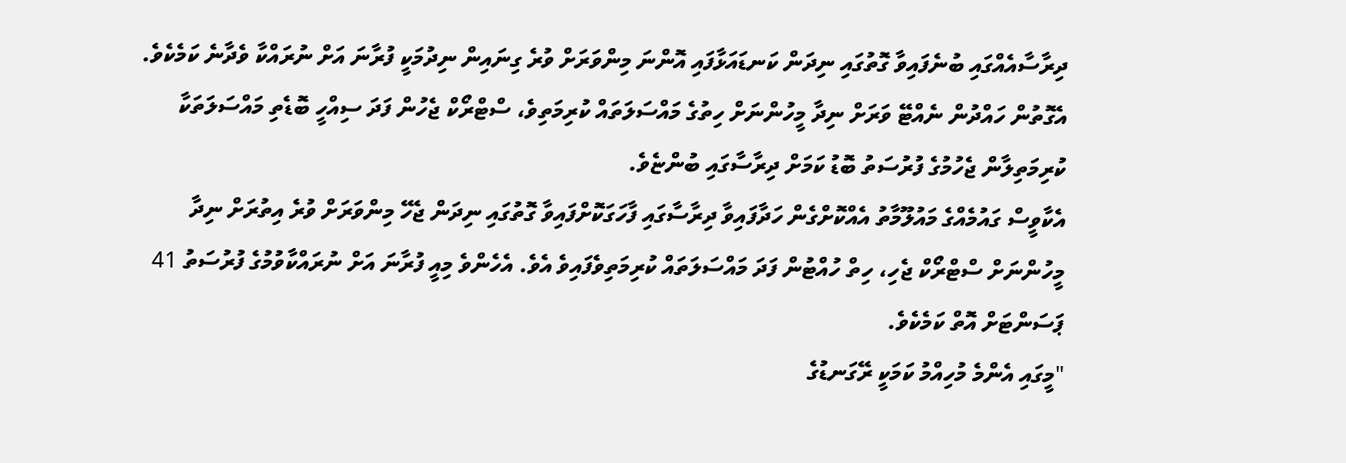ދިރާސާއެއްގައި ބުނެފައިވާ ގޮތުގައި ނިދަން ކަނޑައަޅާފައި އޮންނަ މިންވަރަށް ވުރެ ގިނައިން ނިދުމަކީ ފުރާނަ އަށް ނުރައްކާ ވެދާނެ ކަމެކެވެ. އެގޮތުން ހައްދުން ނެއްޓޭ ވަރަށް ނިދާ މީހުންނަށް ހިތުގެ މައްސަލަތައް ކުރިމަތިވެ، ސްޓްރޯކް ޖެހުން ފަދަ ސިއްހީ ބޮޑެތި މައްސަލަތަކާ ކުރިމަތިލާން ޖެހުމުގެ ފުރުސަތު ބޮޑު ކަމަށް ދިރާސާގައި ބުންޏެވެ.
އެކާވީސް ގައުމެއްގެ މައުލޫމާތު އެއްކޮށްގެން ހަދާފައިވާ ދިރާސާގައި ފާހަގަކޮށްފައިވާ ގޮތުގައި ނިދަން ޖެހޭ މިންވަރަށް ވުރެ އިތުރަށް ނިދާ މީހުންނަށް ސްޓްރޯކް ޖެހި، ހިތް ހުއްޓުން ފަދަ މައްސަލަތައް ކުރިމަތިވެފައިވެ އެވެ. އެހެންވެ މިއީ ފުރާނަ އަށް ނުރައްކާވުމުގެ ފުރުސަތު 41 ޕަސަންޓަށް އޮތް ކަމެކެވެ.
"މީގައި އެންމެ މުހިއްމު ކަމަކީ ރޭގަނޑުގެ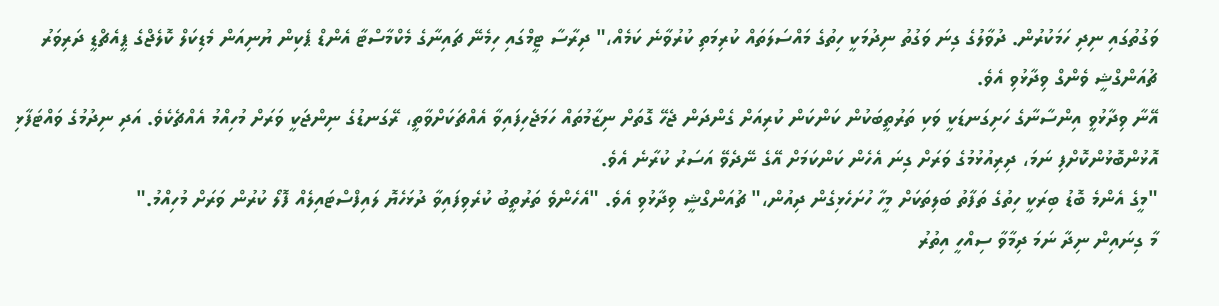ވަގުތުގައި ނިދި ހަމަކުރުން. ދުވާލުގެ ގިނަ ވަގުތު ނިދުމަކީ ހިތުގެ މައްސަލަތައް ކުރިމަތި ކުރުވާނެ ކަމެއް،" ދިރާސާ ޓީމްގައި ހިމެނޭ ޗައިނާގެ މެކްމާސްޓާ އެންޑް ޕެކިން ޔުނިއަން މެޑިކަލް ކޮލެޖްގެ ޕީއެޗްޑީ ދަރިވަރު ޗުއަންގްޝީ ވެންގް ވިދާޅުވި އެވެ.
އޭނާ ވިދާޅުވީ އިންސާނާގެ ހަށިގަނޑަކީ ވަކި ތަރުތީބަކުން ކަންކަން ކުރިއަށް ގެންދަން ޖެހޭ ގޮތަށް ނިޒާމުތައް ހަމަޖެހިފައިވާ އެއްޗަކަށްވާތީ، ރޭގަނޑުގެ ނިންޖަކީ ވަރަށް މުހިއްމު އެއްޗެކެވެ. އަދި ނިދުމުގެ ވައްޓަފާޅި އޮޅުންބޮޅުންކޮށްފި ނަމަ، ދިރިއުޅުމުގެ ވަރަށް ގިނަ އެހެން ކަންކަމަށް އޭގެ ނޭދެވޭ އަސަރު ކުރާނެ އެވެ.
"މީގެ އެންމެ ބޮޑު ބިރަކީ ހިތުގެ ތަފާތު ބަލިތަކަށް މީހާ ހުށަހެޅިގެން ދިއުން،" ޗުއަންގްޝީ ވިދާޅުވި އެވެ. "އެހެންވެ ތަރުތީބު ކުރެވިފައިވާ ދުޅަހެޔޮ ލައިފްސްޓައިލެއް ފޮލޯ ކުރުން ވަރަށް މުހިއްމު."
މާ ގިނައިން ނިދާ ނަމަ ދިމާވާ ސިއްހީ އިތުރު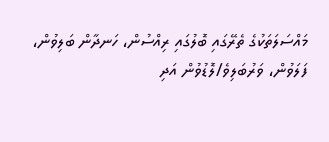މައްސަލަތަކުގެ ތެރޭގައި ބޮލުގައި ރިއްސުން، ހަނދާން ބަލިވުން، ފަލަވުން، ވަރުބަލިވެ/ލޮޑުވުން އަދި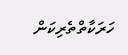ހަރަކާތްތެރިކަން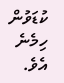ކުޑަވުން ހިމެނެ އެވެ.